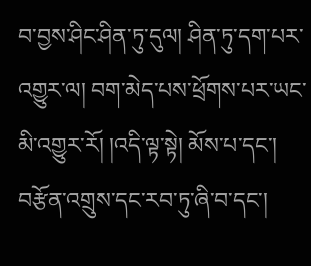བ་བྱས་ཤིང་ཤིན་ཏུ་དུལ། ཤིན་ཏུ་དག་པར་འགྱུར་ལ། བག་མེད་པས་ཕྲོགས་པར་ཡང་མི་འགྱུར་རོ། །འདི་ལྟ་སྟེ། མོས་པ་དང་། བརྩོན་འགྲུས་དང་རབ་ཏུ་ཞི་བ་དང་།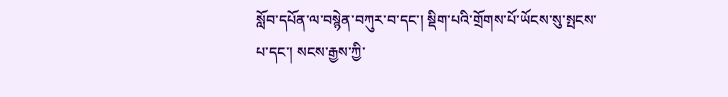སློབ་དཔོན་ལ་བསྙེན་བཀུར་བ་དང་། སྡིག་པའི་གྲོགས་པོ་ཡོངས་སུ་སྤངས་པ་དང་། སངས་རྒྱས་ཀྱི་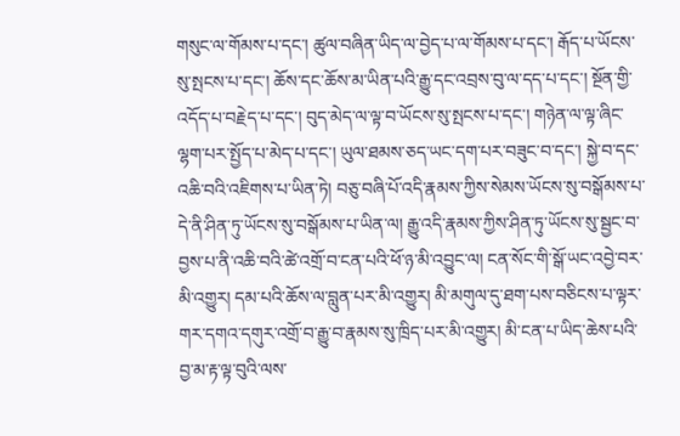གསུང་ལ་གོམས་པ་དང་། ཚུལ་བཞིན་ཡིད་ལ་བྱེད་པ་ལ་གོམས་པ་དང་། རྒོད་པ་ཡོངས་སུ་སྤངས་པ་དང་། ཆོས་དང་ཆོས་མ་ཡིན་པའི་རྒྱུ་དང་འབྲས་བུ་ལ་དད་པ་དང་། སྔོན་གྱི་འདོད་པ་བརྗེད་པ་དང་། བུད་མེད་ལ་ལྟ་བ་ཡོངས་སུ་སྤངས་པ་དང་། གཉེན་ལ་ལྟ་ཞིང་ལྷག་པར་སྤྱོད་པ་མེད་པ་དང་། ཡུལ་ཐམས་ཅད་ཡང་དག་པར་བཟུང་བ་དང་། སྐྱེ་བ་དང་འཆི་བའི་འཇིགས་པ་ཡིན་ཏེ། བཅུ་བཞི་པོ་འདི་རྣམས་ཀྱིས་སེམས་ཡོངས་སུ་བསྒོམས་པ་དེ་ནི་ཤིན་ཏུ་ཡོངས་སུ་བསྒོམས་པ་ཡིན་ལ། རྒྱུ་འདི་རྣམས་ཀྱིས་ཤིན་ཏུ་ཡོངས་སུ་སྦྱང་བ་བྱས་པ་ནི་འཆི་བའི་ཚེ་འགྲོ་བ་ངན་པའི་ཕོ་ཉ་མི་འབྱུང་ལ། ངན་སོང་གི་སྒོ་ཡང་འབྱེ་བར་མི་འགྱུར། དམ་པའི་ཆོས་ལ་བླུན་པར་མི་འགྱུར། མི་མགུལ་དུ་ཐག་པས་བཅིངས་པ་ལྟར་གར་དགའ་དགུར་འགྲོ་བ་རྒྱུ་བ་རྣམས་སུ་ཁྲིད་པར་མི་འགྱུར། མི་ངན་པ་ཡིད་ཆེས་པའི་བྱ་མ་རྟ་ལྟ་བུའི་ལས་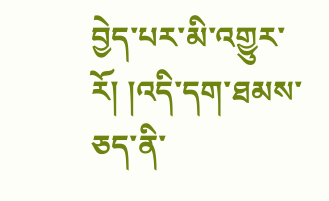བྱེད་པར་མི་འགྱུར་རོ། །འདི་དག་ཐམས་ཅད་ནི་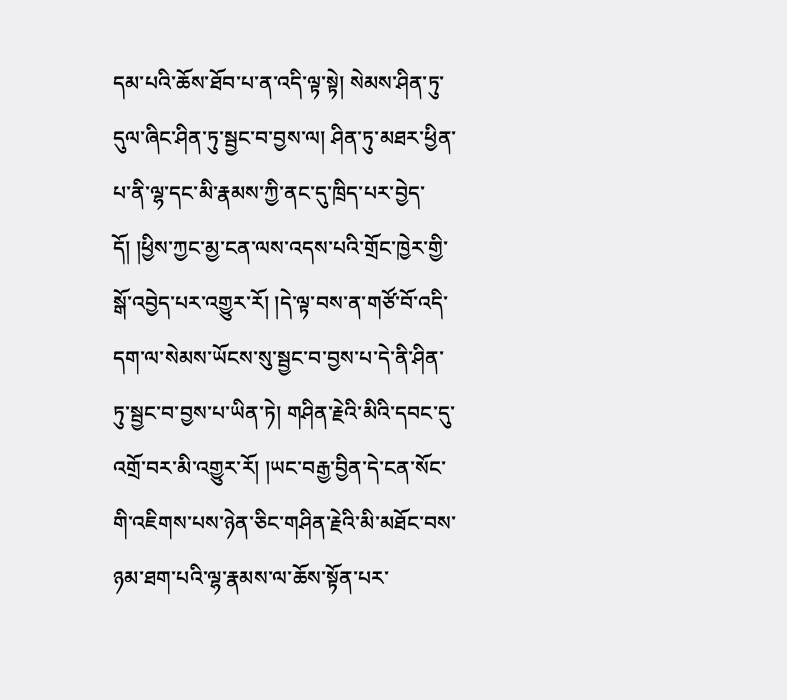དམ་པའི་ཆོས་ཐོབ་པ་ན་འདི་ལྟ་སྟེ། སེམས་ཤིན་ཏུ་དུལ་ཞིང་ཤིན་ཏུ་སྦྱང་བ་བྱས་ལ། ཤིན་ཏུ་མཐར་ཕྱིན་པ་ནི་ལྷ་དང་མི་རྣམས་ཀྱི་ནང་དུ་ཁྲིད་པར་བྱེད་དོ། །ཕྱིས་ཀྱང་མྱ་ངན་ལས་འདས་པའི་གྲོང་ཁྱེར་གྱི་སྒོ་འབྱེད་པར་འགྱུར་རོ། །དེ་ལྟ་བས་ན་གཙོ་བོ་འདི་དག་ལ་སེམས་ཡོངས་སུ་སྦྱང་བ་བྱས་པ་དེ་ནི་ཤིན་ཏུ་སྦྱང་བ་བྱས་པ་ཡིན་ཏེ། གཤིན་རྗེའི་མིའི་དབང་དུ་འགྲོ་བར་མི་འགྱུར་རོ། །ཡང་བརྒྱ་བྱིན་དེ་ངན་སོང་གི་འཇིགས་པས་ཉེན་ཅིང་གཤིན་རྗེའི་མི་མཐོང་བས་ཉམ་ཐག་པའི་ལྷ་རྣམས་ལ་ཆོས་སྟོན་པར་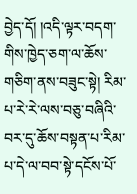བྱེད་དོ། །འདི་ལྟར་བདག་གིས་ཁྱེད་ཅག་ལ་ཆོས་གཅིག་ནས་བཟུང་སྟེ། རིམ་པ་རེ་རེ་ལས་བཅུ་བཞིའི་བར་དུ་ཆོས་བསྟན་པ་རིམ་པ་དེ་ལ་བབ་སྟེ་དངོས་པོ་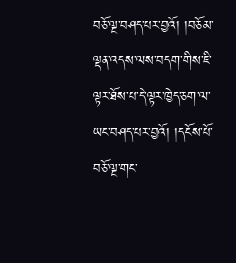བཅོ་ལྔ་བཤད་པར་བྱའོ། །བཅོམ་ལྡན་འདས་ལས་བདག་གིས་ཇི་ལྟར་ཐོས་པ་དེ་ལྟར་ཁྱེད་ཅག་ལ་ཡང་བཤད་པར་བྱའོ། །དངོས་པོ་བཅོ་ལྔ་གང་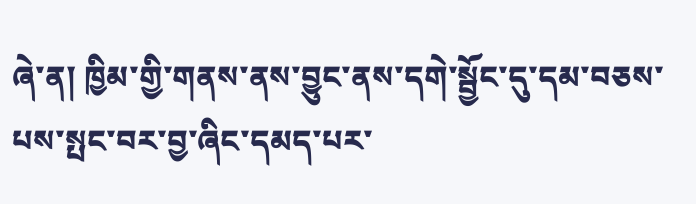ཞེ་ན། ཁྱིམ་གྱི་གནས་ནས་བྱུང་ནས་དགེ་སྦྱོང་དུ་དམ་བཅས་པས་སྤང་བར་བྱ་ཞིང་དམད་པར་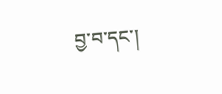བྱ་བ་དང་།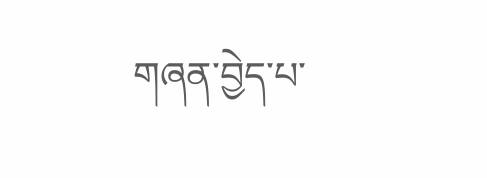གཞན་བྱེད་པ་